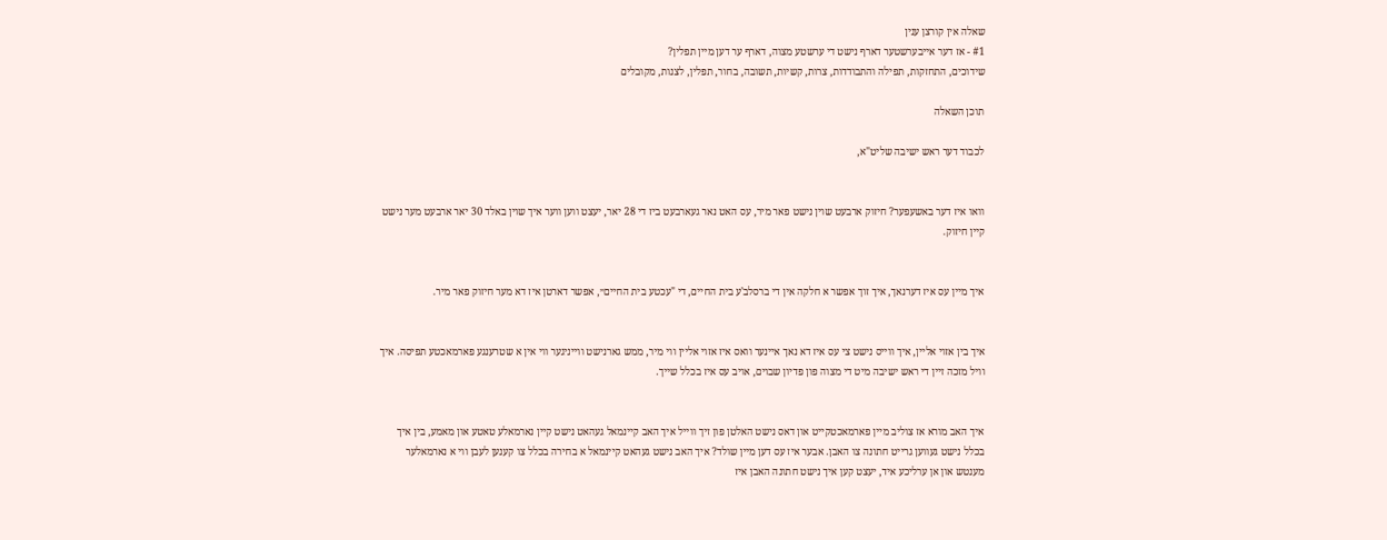שאלה אין קורצן ענין
#1 - אז דער אייבערשטער דארף נישט די ערשטע מצוה, דארף ער דען מיין תפלין?
שידוכים, התחזקות, תפילה והתבודדות, צרות, קשיות, תשובה, בחור, תפלין, לצנות, מקובלים

תוכן השאלה

לכבוד דער ראש ישיבה שליט"א,


וואו איז דער באשעפער? חיזוק ארבעט שוין נישט פאר מיר, עס האט נאר געארבעט ביז די 28 יאר, יעצט ווען ווער איך שוין באלד 30 יאר ארבעט מער נישט קיין חיזוק.


איך מיין עס איז דערנאך, איך זוך אפשר א חלקה אין די ברסלב'ע בית החיים, די "עכטע בית החיים״, אפשר דארטן איז דא מער חיזוק פאר מיר.


איך בין אזוי אליין, איך ווייס נישט צי עס איז דא נאך איינער וואס איז אזוי אליין ווי מיר, ממש גארנישט ווייניגער ווי אין א שטרענגע פארמאכטע תפיסה. איך וויל מזכה זיין די ראש ישיבה מיט די מצוה פון פדיון שבוים, אויב עס איז בכלל שייך.


איך האב מורא אז צוליב מיין פארמאכטקייט און דאס נישט האלטן פון זיך ווייל איך האב קיינמאל געהאט נישט קיין נארמאלע טאטע און מאמע, בין איך בכלל נישט געווען גרייט חתונה צו האבן. אבער איז עס דען מיין שולד? איך האב נישט געהאט קיינמאל א בחירה בכלל צו קענען לעבן ווי א נארמאלער מענטש און אן ערליכע איד, יעצט קען איך נישט חתונה האבן איז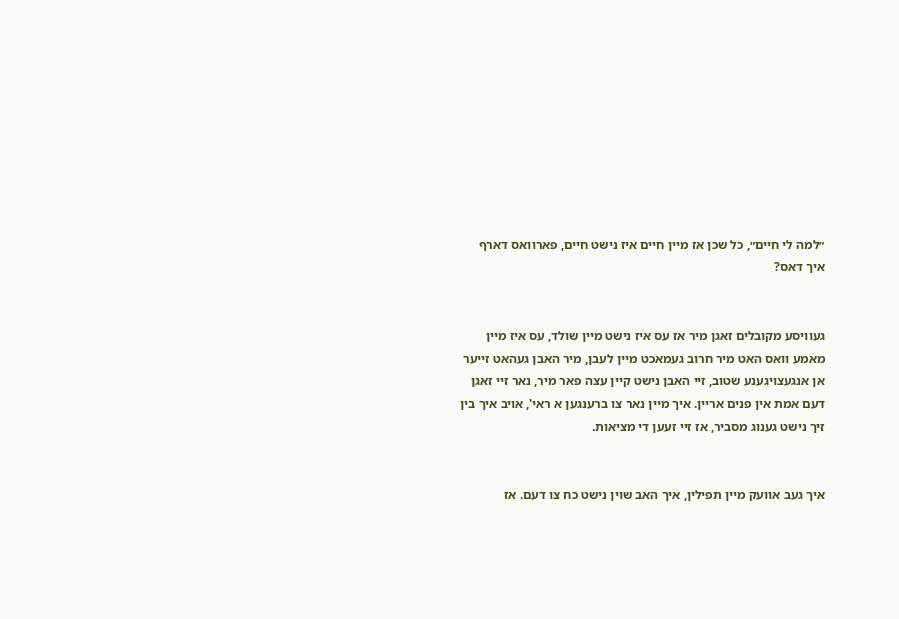״למה לי חיים״, כל שכן אז מיין חיים איז נישט חיים, פארוואס דארף איך דאס?


געוויסע מקובלים זאגן מיר אז עס איז נישט מיין שולד, עס איז מיין מאמע וואס האט מיר חרוב געמאכט מיין לעבן, מיר האבן געהאט זייער אן אנגעצויגענע שטוב, זיי האבן נישט קיין עצה פאר מיר, נאר זיי זאגן דעם אמת אין פנים אריין. איך מיין נאר צו ברענגען א ראי', אויב איך בין זיך נישט גענוג מסביר, אז זיי זעען די מציאות.


איך געב אוועק מיין תפילין, איך האב שוין נישט כח צו דעם. אז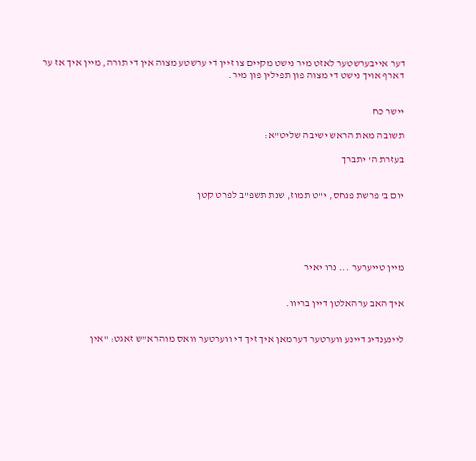דער אייבערשטער לאזט מיר נישט מקיים צו זיין די ערשטע מצוה אין די תורה, מיין איך אז ער דארף אויך נישט די מצוה פון תפילין פון מיר.


יישר כח

תשובה מאת הראש ישיבה שליט"א:

בעזרת ה' יתברך


יום ב' פרשת פנחס, י"ט תמוז, שנת תשפ"ב לפרט קטן





מיין טייערער ... נרו יאיר


איך האב ערהאלטן דיין בריוו.


ליינענדיג דיינע ווערטער דערמאן איך זיך די ווערטער וואס מוהרא"ש זאגט: "אין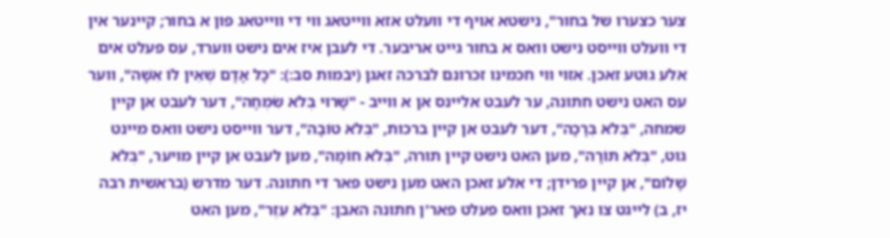צער כצערו של בחור", נישטא אויף די וועלט אזא ווייטאג ווי די ווייטאג פון א בחור; קיינער אין די וועלט ווייסט נישט וואס א בחור גייט אריבער. די לעבן איז אים נישט ווערד, עס פעלט אים אלע גוטע זאכן. אזוי ווי חכמינו זכרונם לברכה זאגן (יבמות סב:): "כָּל אָדָם שֶׁאֵין לוֹ אִשָׁה", ווער עס האט נישט חתונה, ער לעבט אליינס אן א ווייב - "שָׁרוּי בְּלֹא שִֹמְחָה", דער לעבט אן קיין שמחה, "בְּלֹא בְּרָכָה", דער לעבט אן קיין ברכות, "בְּלֹא טוֹבָה", דער ווייסט נישט וואס מיינט גוט, "בְּלֹא תּוֹרָה", מען האט נישט קיין תורה, "בְּלֹא חוֹמָה", מען לעבט אן קיין מויער, "בְּלֹא שָׁלוֹם", אן קיין פרידן; די אלע זאכן האט מען נישט פאר די חתונה. דער מדרש (בראשית רבה יז, ב) לייגט צו נאך זאכן וואס פעלט פאר'ן חתונה האבן: "בְּלֹא עֵזֶר", מען האט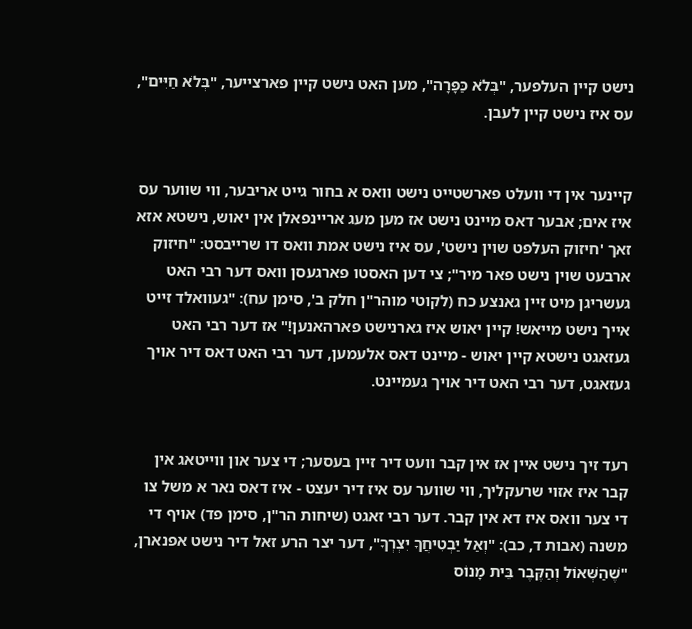נישט קיין העלפער, "בְּלֹא כַּפָּרָה", מען האט נישט קיין פארצייער, "בְּלֹא חַיִּים", עס איז נישט קיין לעבן.


קיינער אין די וועלט פארשטייט נישט וואס א בחור גייט אריבער, ווי שווער עס איז אים; אבער דאס מיינט נישט אז מען מעג אריינפאלן אין יאוש, נישטא אזא זאך 'חיזוק העלפט שוין נישט', עס איז נישט אמת וואס דו שרייבסט: "חיזוק ארבעט שוין נישט פאר מיר"; צי דען האסטו פארגעסן וואס דער רבי האט געשריגן מיט זיין גאנצע כח (לקוטי מוהר"ן חלק ב', סימן עח): "געוואלד זייט אייך נישט מייאש! קיין יאוש איז גארנישט פארהאנען!" אז דער רבי האט געזאגט נישטא קיין יאוש - מיינט דאס אלעמען, דער רבי האט דאס דיר אויך געזאגט, דער רבי האט דיר אויך געמיינט.


רעד זיך נישט איין אז אין קבר וועט דיר זיין בעסער; די צער און ווייטאג אין קבר איז אזוי שרעקליך, ווי שווער עס איז דיר יעצט - איז דאס נאר א משל צו די צער וואס איז דא אין קבר. דער רבי זאגט (שיחות הר"ן, סימן פד) אויף די משנה (אבות ד, כב): "וְאַל יַבְטִיחֲךָ יִצְרְךָ", דער יצר הרע זאל דיר נישט אפנארן, "שֶׁהַשְּׁאוֹל וְהַקֶּבֶר בֵּית מָנוֹס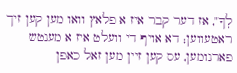לְךָ", אז דער קבר איז א פלאץ וואו מען קען זיך ראטעווען; דא אויף די וועלט איז א מענטש פארנומען, עס קען זיין מען זאל כאפן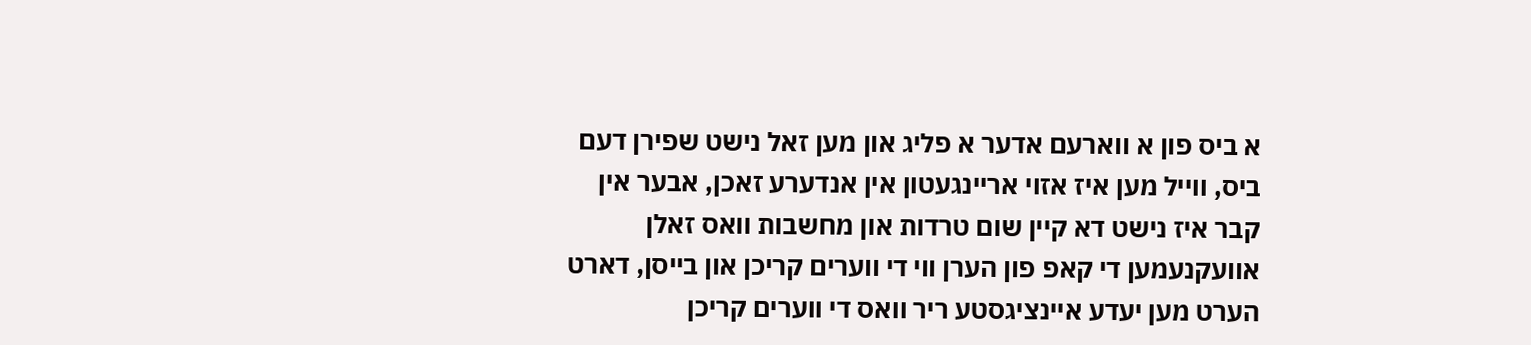א ביס פון א ווארעם אדער א פליג און מען זאל נישט שפירן דעם ביס, ווייל מען איז אזוי אריינגעטון אין אנדערע זאכן, אבער אין קבר איז נישט דא קיין שום טרדות און מחשבות וואס זאלן אוועקנעמען די קאפ פון הערן ווי די ווערים קריכן און בייסן, דארט הערט מען יעדע איינציגסטע ריר וואס די ווערים קריכן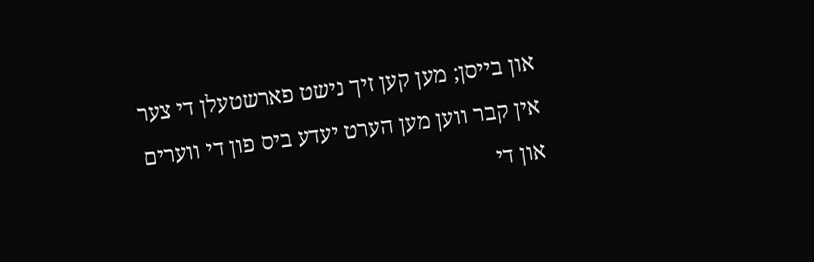און בייסן; מען קען זיך נישט פארשטעלן די צער אין קבר ווען מען הערט יעדע ביס פון די ווערים און די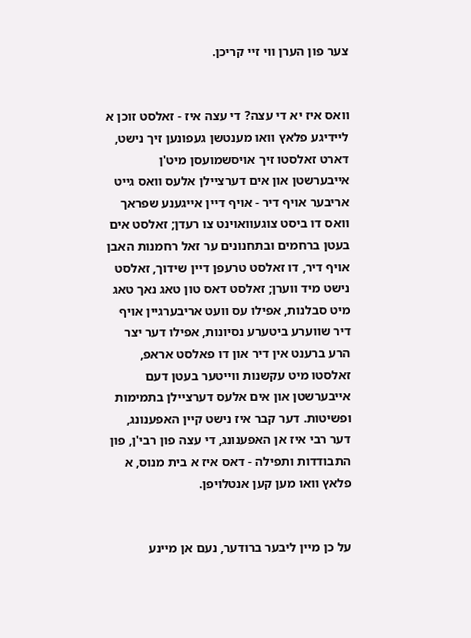צער פון הערן ווי זיי קריכן.


וואס איז יא די עצה? די עצה איז - זאלסט זוכן א ליידיגע פלאץ וואו מענטשן געפונען זיך נישט, דארט זאלסטו זיך אויסשמועסן מיט'ן אייבערשטן און אים דערציילן אלעס וואס גייט אריבער אויף דיר - אויף דיין אייגענע שפראך וואס דו ביסט צוגעוואוינט צו רעדן; זאלסט אים בעטן ברחמים ובתחנונים ער זאל רחמנות האבן אויף דיר, דו זאלסט טרעפן דיין שידוך, זאלסט נישט מיד ווערן; זאלסט דאס טון טאג נאך טאג מיט סבלנות, אפילו עס וועט אריבערגיין אויף דיר שווערע ביטערע נסיונות, אפילו דער יצר הרע ברענט אין דיר און דו פאלסט אראפ, זאלסטו מיט עקשנות ווייטער בעטן דעם אייבערשטן און אים אלעס דערציילן בתמימות ופשיטות. דער קבר איז נישט קיין האפענונג, דער רבי איז אן האפענונג, די עצה פון רבי'ן, פון התבודדות ותפילה - דאס איז א בית מנוס, א פלאץ וואו מען קען אנטלויפן.


על כן מיין ליבער ברודער, נעם אן מיינע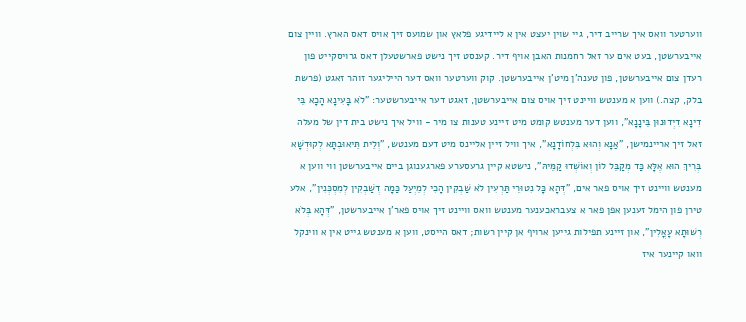ווערטער וואס איך שרייב דיר, גיי שוין יעצט אין א ליידיגע פלאץ און שמועס זיך אויס דאס הארץ. וויין צום אייבערשטן, בעט אים ער זאל רחמנות האבן אויף דיר. קענסט זיך נישט פארשטעלן דאס גרויסקייט פון רעדן צום אייבערשטן, פון טענה'ן מיט'ן אייבערשטן. קוק ווערטער וואס דער הייליגער זוהר זאגט (פרשת בלק, קצה.) ווען א מענטש וויינט זיך אויס צום אייבערשטן, זאגט דער אייבערשטער: "לֹא בָּעִינָא הָכָא בֵּי דִינָא דִיְדוּנוּן בֵּינָנָא", ווען דער מענטש קומט מיט זיינע טענות צו מיר - וויל איך נישט בית דין של מעלה זאל זיך אריינמישן, "אַנָא וְהוּא בִּלְחוֹדָנָא", איך וויל זיין אליינס מיט דעם מענטש, "וְלֵית תֵּיאוּבְתָּא לְקוּדְשָׁא בְּרִיךְ הוּא אֶלָּא כַּד מְקַבֵּל לוֹן וְאוֹשְׁדוּ קַמֵּיהּ", נישטא קיין גרעסערע פארגענוגן ביים אייבערשטן ווי ווען א מענטש וויינט זיך אויס פאר אים, "דְּהָא כָּל נִטוּרֵי תַּרְעִין לֹא שַׁבְקִין הָכִי לְמֵיְעַל כַּמָה דְשַׁבְקִין לְמִסְכְּנִין", אלע טירן פון הימל זענען אפן פאר א צעבראכענער מענטש וואס וויינט זיך אויס פאר'ן אייבערשטן, "דְּהָא בְּלֹא רְשׁוּתָא עָאֳלִין", און זיינע תפילות גייען ארויף אן קיין רשות; דאס הייסט, ווען א מענטש גייט אין א ווינקל וואו קיינער איז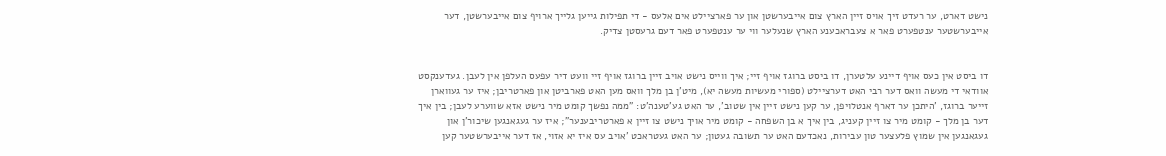נישט דארט, ער רעדט זיך אויס זיין הארץ צום אייבערשטן און ער פארציילט אים אלעס - די תפילות גייען גלייך ארויף צום אייבערשטן, דער אייבערשטער ענטפערט פאר א צעבראכענע הארץ שנעלער ווי ער ענטפערט פאר דעם גרעסטן צדיק.


דו ביסט אין כעס אויף דיינע עלטערן, דו ביסט ברוגז אויף זיי; איך ווייס נישט אויב זיין ברוגז אויף זיי וועט דיר עפעס העלפן אין לעבן. געדענקסט אוודאי די מעשה וואס דער רבי האט דערציילט (ספורי מעשיות מעשה יא), מיט'ן בן מלך וואס מען האט פארביטן און פארטריבן; איז ער געווארן זייער ברוגז, 'היתכן ער דארף אנטלויפן, ער קען נישט זיין אין שטוב', ער האט גע'טענה'ט: "ממה נפשך קומט מיר נישט אזא שווערע לעבן; בין איך דער בן מלך - קומט מיר צו זיין קעניג, בין איך א בן השפחה - קומט מיר אויך נישט צו זיין א פארטריבענער"; איז ער געגאנגען שיכור'ן און געגאנגען אין שמוץ פלעצער טון עבירות, נאכדעם האט ער תשובה געטון; ער האט געטראכט 'אויב עס איז יא אזוי, אז דער אייבערשטער קען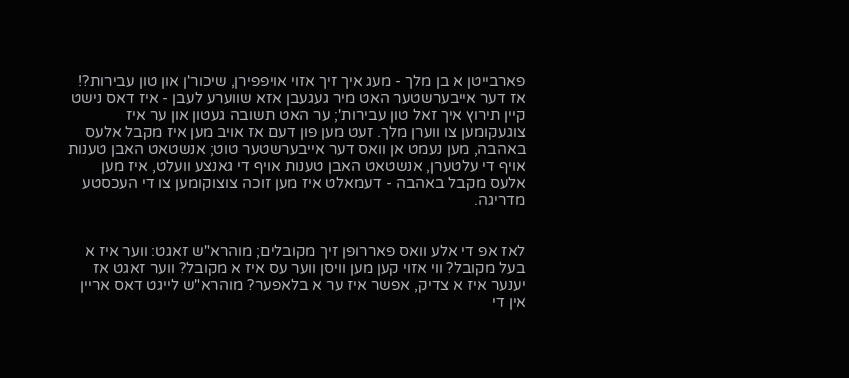פארבייטן א בן מלך - מעג איך זיך אזוי אויפפירן, שיכור'ן און טון עבירות?! אז דער אייבערשטער האט מיר געגעבן אזא שווערע לעבן - איז דאס נישט קיין תירוץ איך זאל טון עבירות'; ער האט תשובה געטון און ער איז צוגעקומען צו ווערן מלך. זעט מען פון דעם אז אויב מען איז מקבל אלעס באהבה, מען נעמט אן וואס דער אייבערשטער טוט; אנשטאט האבן טענות אויף די עלטערן, אנשטאט האבן טענות אויף די גאנצע וועלט, איז מען אלעס מקבל באהבה - דעמאלט איז מען זוכה צוצוקומען צו די העכסטע מדריגה.


לאז אפ די אלע וואס פאררופן זיך מקובלים; מוהרא"ש זאגט: ווער איז א בעל מקובל? ווי אזוי קען מען וויסן ווער עס איז א מקובל? ווער זאגט אז יענער איז א צדיק, אפשר איז ער א בלאפער? מוהרא"ש לייגט דאס אריין אין די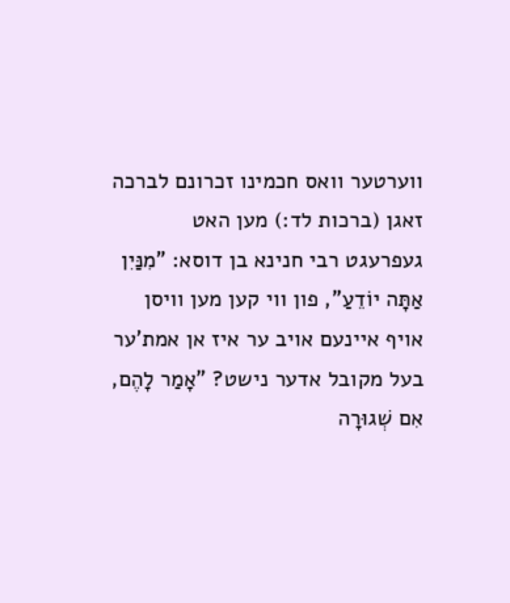ווערטער וואס חכמינו זכרונם לברכה זאגן (ברכות לד:) מען האט געפרעגט רבי חנינא בן דוסא: "מִנַּיִן אַתָּה יוֹדֵעַ", פון ווי קען מען וויסן אויף איינעם אויב ער איז אן אמת'ער בעל מקובל אדער נישט? "אָמַר לָהֶם, אִם שְׁגוּרָה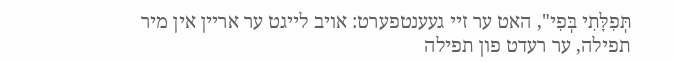תְּפִלָּתִי בְּפִי", האט ער זיי געענטפערט: אויב לייגט ער אריין אין מיר תפילה, ער רעדט פון תפילה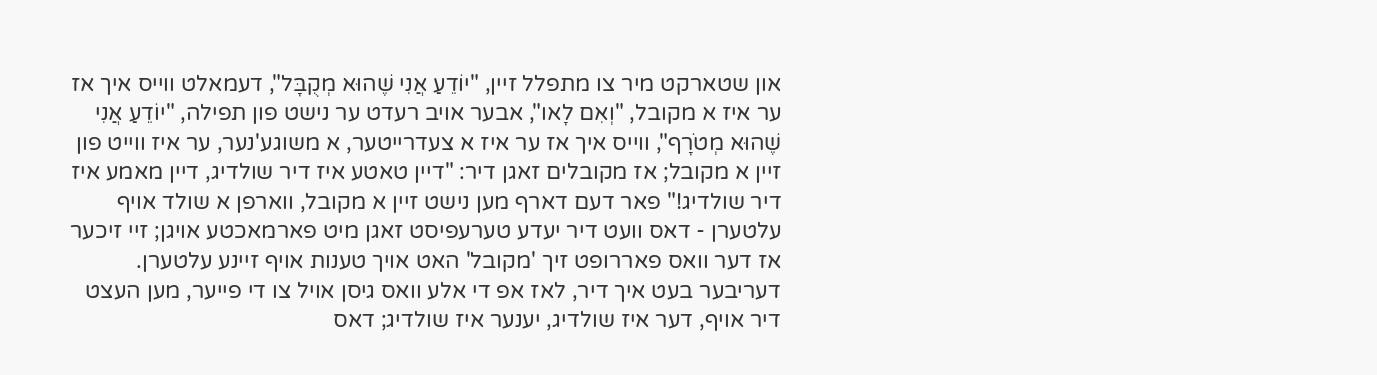און שטארקט מיר צו מתפלל זיין, "יוֹדֵעַ אֲנִי שֶׁהוּא מְקֻבָּל", דעמאלט ווייס איך אז ער איז א מקובל, "וְאִם לָאו", אבער אויב רעדט ער נישט פון תפילה, "יוֹדֵעַ אֲנִי שֶׁהוּא מְטֹרָף", ווייס איך אז ער איז א צעדרייטער, א משוגע'נער, ער איז ווייט פון זיין א מקובל; אז מקובלים זאגן דיר: "דיין טאטע איז דיר שולדיג, דיין מאמע איז דיר שולדיג!" פאר דעם דארף מען נישט זיין א מקובל, ווארפן א שולד אויף עלטערן - דאס וועט דיר יעדע טערעפיסט זאגן מיט פארמאכטע אויגן; זיי זיכער אז דער וואס פאררופט זיך 'מקובל' האט אויך טענות אויף זיינע עלטערן. דעריבער בעט איך דיר, לאז אפ די אלע וואס גיסן אויל צו די פייער, מען העצט דיר אויף, דער איז שולדיג, יענער איז שולדיג; דאס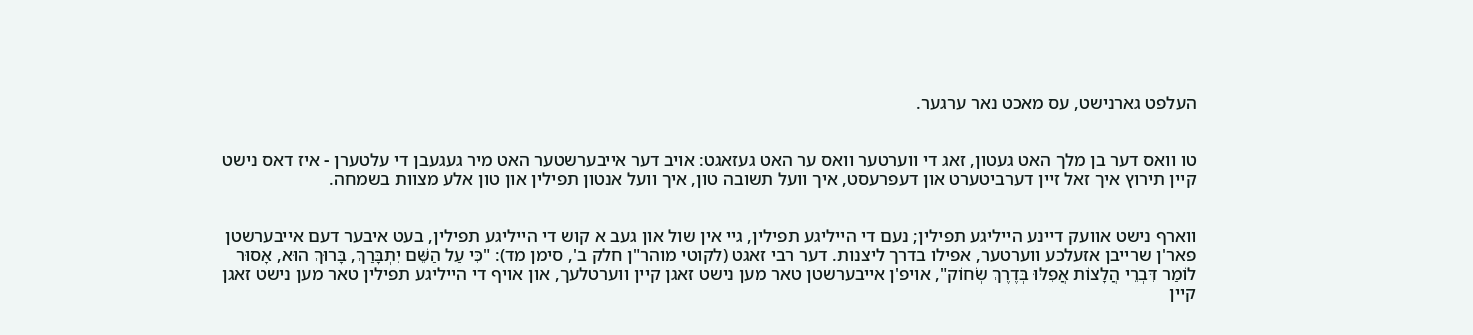העלפט גארנישט, עס מאכט נאר ערגער.


טו וואס דער בן מלך האט געטון, זאג די ווערטער וואס ער האט געזאגט: אויב דער אייבערשטער האט מיר געגעבן די עלטערן - איז דאס נישט קיין תירוץ איך זאל זיין דערביטערט און דעפרעסט, איך וועל תשובה טון, איך וועל אנטון תפילין און טון אלע מצוות בשמחה.


ווארף נישט אוועק דיינע הייליגע תפילין; נעם די הייליגע תפילין, גיי אין שול און געב א קוש די הייליגע תפילין, בעט איבער דעם אייבערשטן פאר'ן שרייבן אזעלכע ווערטער, אפילו בדרך ליצנות. דער רבי זאגט (לקוטי מוהר"ן חלק ב', סימן מד): "כִּי עַל הַשֵּׁם יִתְבָּרַךְ, בָּרוּךְ הוּא, אָסוּר לוֹמַר דִּבְרֵי הֲלָצוֹת אֲפִלּוּ בְּדֶרֶךְ שְׂחוֹק", אויפ'ן אייבערשטן טאר מען נישט זאגן קיין ווערטלעך, און אויף די הייליגע תפילין טאר מען נישט זאגן קיין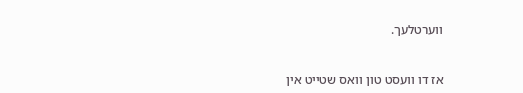ווערטלעך.


אז דו וועסט טון וואס שטייט אין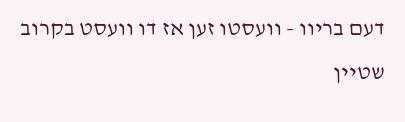דעם בריוו - וועסטו זען אז דו וועסט בקרוב שטיין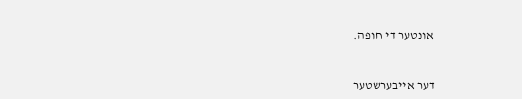אונטער די חופה.


דער אייבערשטער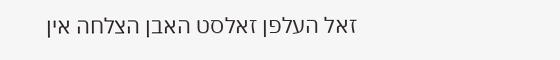זאל העלפן זאלסט האבן הצלחה אין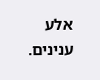אלע ענינים.